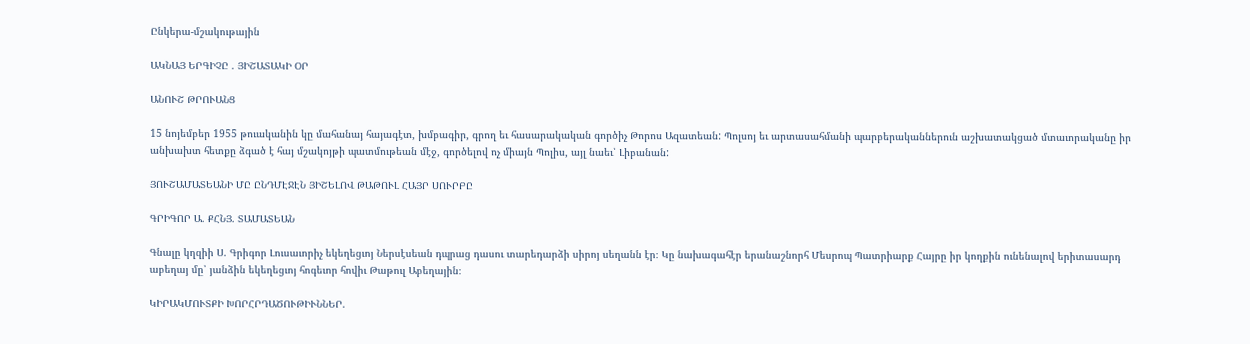Ընկերա-մշակութային

ԱԿՆԱՅ ԵՐԳԻՉԸ . ՅԻՇԱՏԱԿԻ ՕՐ

ԱՆՈՒՇ ԹՐՈՒԱՆՑ

15 նոյեմբեր 1955 թուականին կը մահանայ հայագէտ, խմբագիր, գրող եւ հասարակական գործիչ Թորոս Ազատեան: Պոլսոյ եւ արտասահմանի պարբերականներուն աշխատակցած մտաւորականը իր անխախտ հետքը ձգած է հայ մշակոյթի պատմութեան մէջ, գործելով ոչ միայն Պոլիս, այլ նաեւ՝ Լիբանան:

ՅՈՒՇԱՄԱՏԵԱՆԻ ՄԸ ԸՆԴՄԷՋԷՆ ՅԻՇԵԼՈՎ ԹԱԹՈՒԼ ՀԱՅՐ ՍՈՒՐԲԸ

ԳՐԻԳՈՐ Ա. ՔՀՆՅ. ՏԱՄԱՏԵԱՆ

Գնալը կղզիի Ս. Գրիգոր Լուսաւորիչ եկեղեցւոյ Ներսէսեան դպրաց դասու տարեդարձի սիրոյ սեղանն էր։ Կը նախագահէր երանաշնորհ Մեսրոպ Պատրիարք Հայրը իր կողքին ունենալով երիտասարդ աբեղայ մը՝ յանձին եկեղեցւոյ հոգեւոր հովիւ Թաթուլ Աբեղային։

ԿԻՐԱԿՄՈՒՏՔԻ ԽՈՐՀՐԴԱԾՈՒԹԻՒՆՆԵՐ.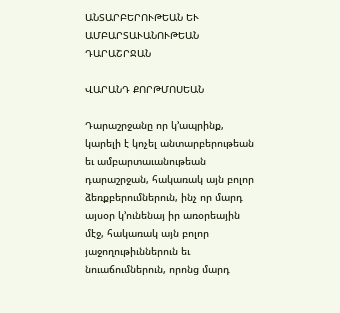ԱՆՏԱՐԲԵՐՈՒԹԵԱՆ ԵՒ ԱՄԲԱՐՏԱՒԱՆՈՒԹԵԱՆ ԴԱՐԱՇՐՋԱՆ

ՎԱՐԱՆԴ ՔՈՐԹՄՈՍԵԱՆ

Դարաշրջանը որ կ՚ապրինք, կարելի է կոչել անտարբերութեան եւ ամբարտաւանութեան դարաշրջան, հակառակ այն բոլոր ձեռքբերումներուն, ինչ որ մարդ այսօր կ՚ունենայ իր առօրեային մէջ, հակառակ այն բոլոր յաջողութիւններուն եւ նուաճումներուն, որոնց մարդ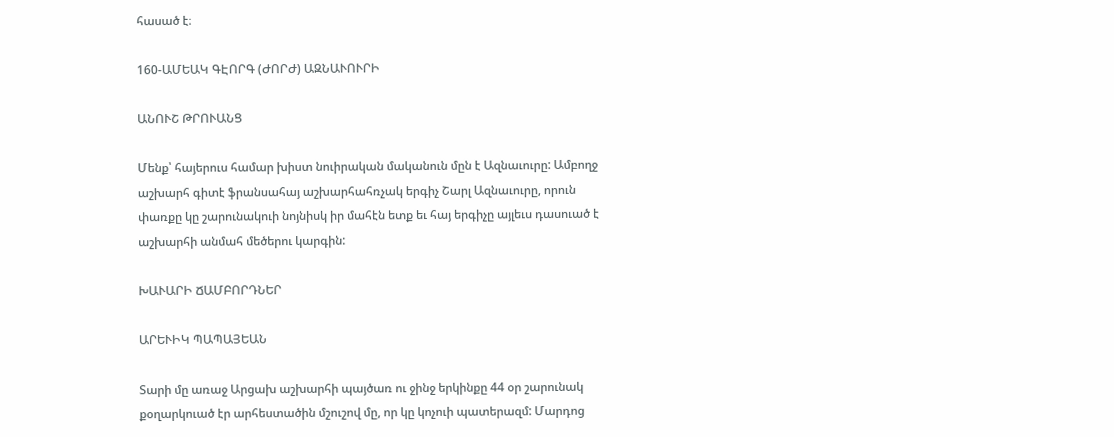հասած է։

160-ԱՄԵԱԿ ԳԷՈՐԳ (ԺՈՐԺ) ԱԶՆԱՒՈՒՐԻ

ԱՆՈՒՇ ԹՐՈՒԱՆՑ

Մենք՝ հայերուս համար խիստ նուիրական մականուն մըն է Ազնաւուրը: Ամբողջ աշխարհ գիտէ ֆրանսահայ աշխարհահռչակ երգիչ Շարլ Ազնաւուրը, որուն փառքը կը շարունակուի նոյնիսկ իր մահէն ետք եւ հայ երգիչը այլեւս դասուած է աշխարհի անմահ մեծերու կարգին:

ԽԱՒԱՐԻ ՃԱՄԲՈՐԴՆԵՐ

ԱՐԵՒԻԿ ՊԱՊԱՅԵԱՆ

Տարի մը առաջ Արցախ աշխարհի պայծառ ու ջինջ երկինքը 44 օր շարունակ քօղարկուած էր արհեստածին մշուշով մը, որ կը կոչուի պատերազմ: Մարդոց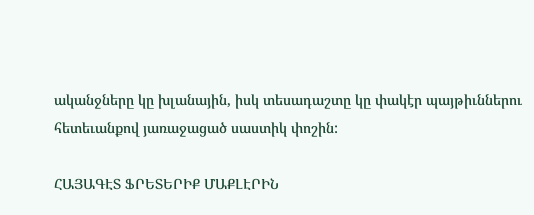ականջները կը խլանային, իսկ տեսադաշտը կը փակէր պայթիւններու հետեւանքով յառաջացած սաստիկ փոշին:

ՀԱՅԱԳԷՏ ՖՐԵՏԵՐԻՔ ՄԱՔԼԷՐԻՆ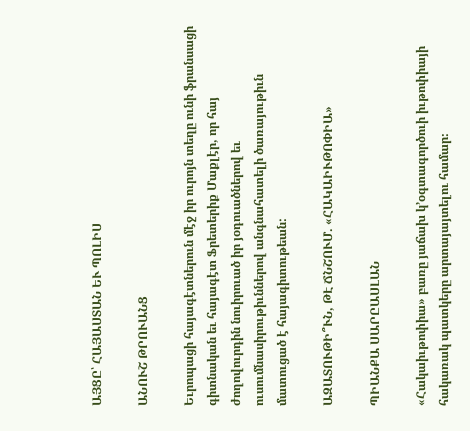ԱՅՑԸ՝ ՀԱՅԱՍՏԱՆ ԵՒ ՊՈԼԻՍ

ԱՆՈՒՇ ԹՐՈՒԱՆՑ

Եւրոպացի հայագէտներուն մէջ իր ուրոյն տեղը ունի ֆրանսացի գիտնական եւ հայագէտ Ֆրետերիք Մաքլէր, որ հայ ժողովուրդին նուիրուած իր յօդուածներով եւ ուսումնասիրութիւններով անգնահատելի ծառայութիւն մատուցած է հայագիտութեան:

ԱԶԱՏՈՒԹԻ՞ՒՆ, ԹԷ ՃՆՇՈՒՄ. «ՀԱԿԱԻՒԹՈՓԻԱ»

ՊԻԱՆՔԱ ՍԱՐԸԱՍԼԱՆ

«Հակաիւթոփիա» բառը յաճախ կ՚օգտագործուի իւթոփիայի հակառակ պատկերը արտայայտելու համար։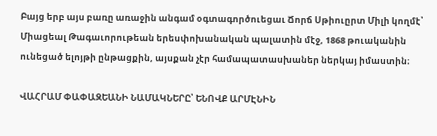Բայց երբ այս բառը առաջին անգամ օգտագործուեցաւ Ճորճ Սթիուըրտ Միլի կողմէ՝ Միացեալ Թագաւորութեան երեսփոխանական պալատին մէջ, 1868 թուականին ունեցած ելոյթի ընթացքին, այսքան չէր համապատասխաներ ներկայ իմաստին։

ՎԱՀՐԱՄ ՓԱՓԱԶԵԱՆԻ ՆԱՄԱԿՆԵՐԸ՝ ԵՆՈՎՔ ԱՐՄԷՆԻՆ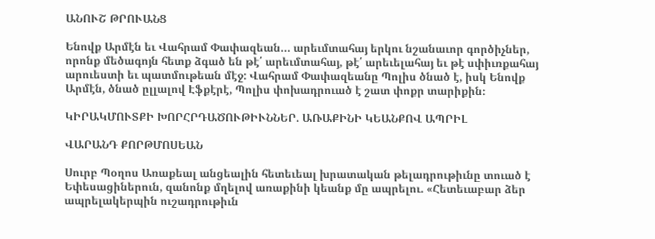ԱՆՈՒՇ ԹՐՈՒԱՆՑ

Ենովք Արմէն եւ Վահրամ Փափազեան… արեւմտահայ երկու նշանաւոր գործիչներ, որոնք մեծագոյն հետք ձգած են թէ՛ արեւմտահայ, թէ՛ արեւելահայ եւ թէ սփիւռքահայ արուեստի եւ պատմութեան մէջ: Վահրամ Փափազեանը Պոլիս ծնած է, իսկ Ենովք Արմէն, ծնած ըլլալով Էֆքէրէ, Պոլիս փոխադրուած է շատ փոքր տարիքին։

ԿԻՐԱԿՄՈՒՏՔԻ ԽՈՐՀՐԴԱԾՈՒԹԻՒՆՆԵՐ. ԱՌԱՔԻՆԻ ԿԵԱՆՔՈՎ ԱՊՐԻԼ

ՎԱՐԱՆԴ ՔՈՐԹՄՈՍԵԱՆ

Սուրբ Պօղոս Առաքեալ անցեալին հետեւեալ խրատական թելադրութիւնը տուած է Եփեսացիներուն, զանոնք մղելով առաքինի կեանք մը ապրելու. «Հետեւաբար ձեր ապրելակերպին ուշադրութիւն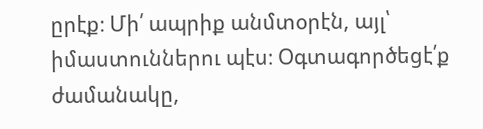ըրէք։ Մի՛ ապրիք անմտօրէն, այլ՝ իմաստուններու պէս։ Օգտագործեցէ՛ք ժամանակը,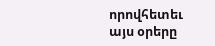որովհետեւ այս օրերը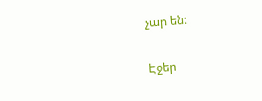չար են։

Էջեր